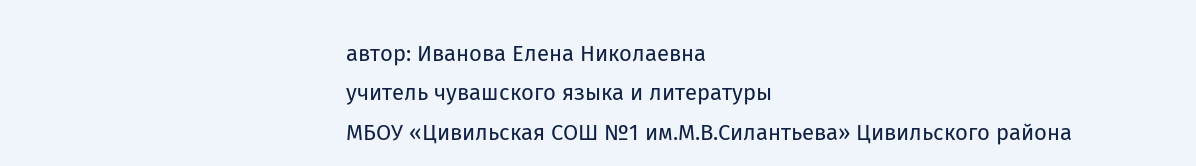автор: Иванова Елена Николаевна
учитель чувашского языка и литературы
МБОУ «Цивильская СОШ №1 им.М.В.Силантьева» Цивильского района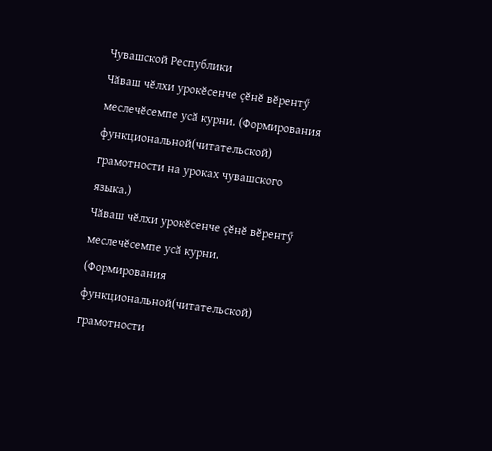Чувашской Республики
Чӑваш чӗлхи урокӗсенче çӗнӗ вӗрентӳ меслечӗсемпе усӑ курни. (Формирования функциональной(читательской) грамотности на уроках чувашского языка.)
Чӑваш чӗлхи урокӗсенче çӗнӗ вӗрентӳ меслечӗсемпе усӑ курни.
(Формирования функциональной(читательской) грамотности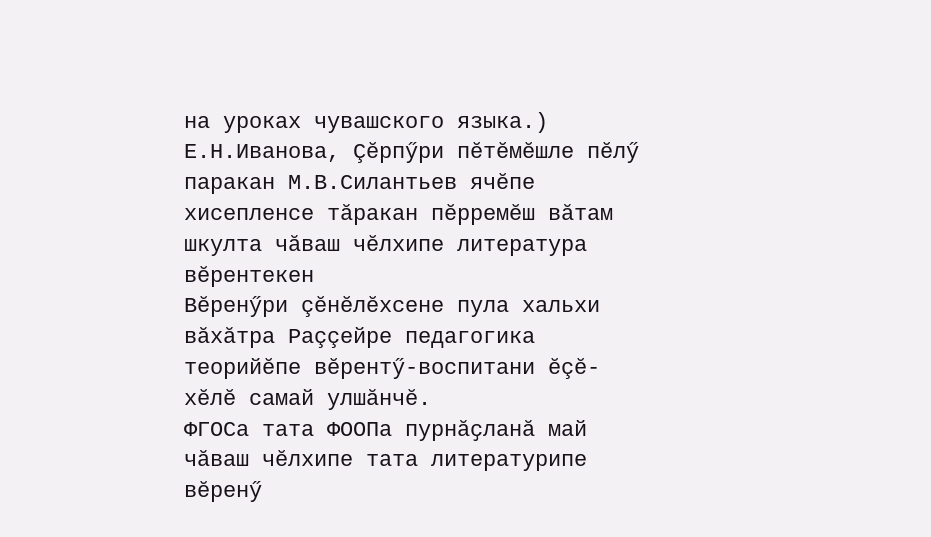на уроках чувашского языка.)
Е.Н.Иванова, Çӗрпӳри пӗтӗмӗшле пӗлӳ паракан М.В.Силантьев ячӗпе хисепленсе тӑракан пӗрремӗш вӑтам шкулта чӑваш чӗлхипе литература вӗрентекен
Вӗренӳри çӗнӗлӗхсене пула хальхи вӑхӑтра Раççейре педагогика теорийӗпе вӗрентӳ-воспитани ӗçӗ-хӗлӗ самай улшӑнчӗ.
ФГОСа тата ФООПа пурнăҫланă май чăваш чĕлхипе тата литературипе вĕренӳ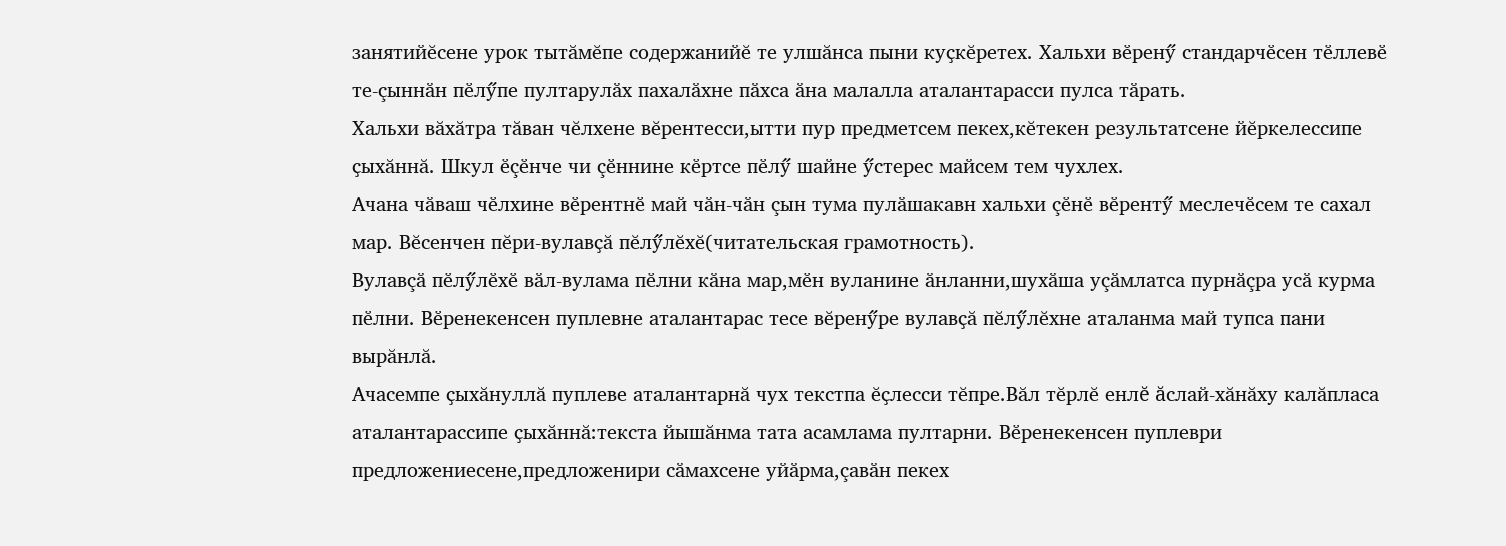занятийĕсене урок тытăмĕпе содержанийĕ те улшăнса пыни куҫкĕретех. Хальхи вӗренӳ стандарчӗсен тӗллевӗ те-çыннӑн пӗлӳпе пултарулӑх пахалӑхне пӑхса ӑна малалла аталантарасси пулса тӑрать.
Хальхи вăхăтра тăван чĕлхене вĕрентесси,ытти пур предметсем пекех,кĕтекен результатсене йĕркелессипе ҫыхăннă. Шкул ӗçӗнче чи çӗннине кӗртсе пӗлӳ шайне ӳстерес майсем тем чухлех.
Ачана чӑваш чӗлхине вӗрентнӗ май чӑн-чӑн çын тума пулӑшакавн хальхи çӗнӗ вӗрентӳ меслечӗсем те сахал мар. Вĕсенчен пĕри-вулавҫă пĕлӳлĕхĕ(читательская грамотность).
Вулавçӑ пӗлӳлӗхӗ вӑл-вулама пӗлни кӑна мар,мӗн вуланине ӑнланни,шухӑша уçӑмлатса пурнӑçра усӑ курма пӗлни. Вӗренекенсен пуплевне аталантарас тесе вĕренӳре вулавҫă пĕлӳлĕхне аталанма май тупса пани вырăнлă.
Ачасемпе ҫыхăнуллă пуплеве аталантарнă чух текстпа ĕҫлесси тĕпре.Вăл тĕрлĕ енлĕ ăслай-хăнăху калăпласа аталантарассипе ҫыхăннă:текста йышăнма тата асамлама пултарни. Вӗренекенсен пуплеври предложениесене,предложенири сӑмахсене уйӑрма,çавӑн пекех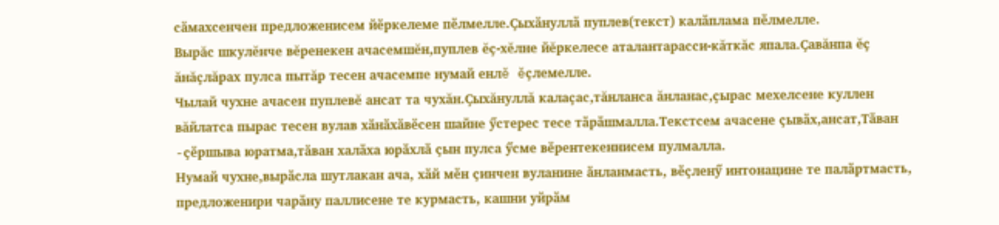сӑмахсенчен предложенисем йӗркелеме пӗлмелле.Çыхӑнуллӑ пуплев(текст) калӑплама пӗлмелле.
Вырăс шкулĕнче вĕренекен ачасемшĕн,пуплев ĕҫ-хĕлне йĕркелесе аталантарасси-кăткăс япала.Çавăнпа ĕҫ ăнăҫлăрах пулса пытăр тесен ачасемпе нумай енлĕ ĕҫлемелле.
Чылай чухне ачасен пуплевĕ ансат та чухăн.Ҫыхăнуллă калаҫас,тăнланса ăнланас,ҫырас мехелсене куллен вăйлатса пырас тесен вулав хӑнӑхӑвӗсен шайне ӳстерес тесе тӑрӑшмалла.Текстсем ачасене çывӑх,ансат,Тӑван -çӗршыва юратма,тӑван халӑха юрӑхлӑ çын пулса ӳсме вӗрентекеннисем пулмалла.
Нумай чухне,вырӑсла шутлакан ача, хӑй мӗн çинчен вуланине ӑнланмасть, вӗçленӳ интонацине те палӑртмасть, предложенири чарӑну паллисене те курмасть, кашни уйрӑм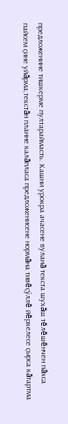предложенине тишкерме пултараймасть. Кашни урокра ачасене вуланă текста шухăш тĕлĕшĕнчен пăхса пайсем ҫине уйăрма,текстăн планне калăпласа предложенисене нормăна тивĕҫӳллĕ йĕркелесе ҫырса кăтартма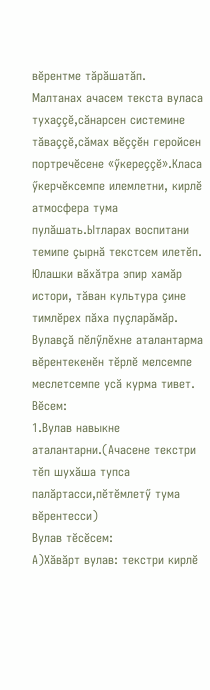вӗрентме тӑрӑшатӑп.
Малтанах ачасем текста вуласа тухаççӗ,сӑнарсен системине тӑваççӗ,сӑмах вӗççӗн геройсен портречӗсене «ӳкереççӗ».Класа ӳкерчӗксемпе илемлетни, кирлӗ атмосфера тума пулӑшать.Ытларах воспитани темипе çырнӑ текстсем илетӗп. Юлашки вӑхӑтра эпир хамӑр истори, тӑван культура çине тимлӗрех пӑха пуçларӑмӑр.
Вулавçӑ пӗлӳлӗхне аталантарма вӗрентекенӗн тӗрлӗ мелсемпе меслетсемпе усӑ курма тивет. Вӗсем:
1.Вулав навыкне аталантарни.(Ачасене текстри тӗп шухӑша тупса палӑртасси,пӗтӗмлетӳ тума вӗрентесси)
Вулав тӗсӗсем:
А)Хӑвӑрт вулав: текстри кирлӗ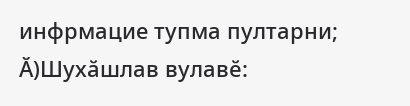инфрмацие тупма пултарни;
Ӑ)Шухӑшлав вулавӗ: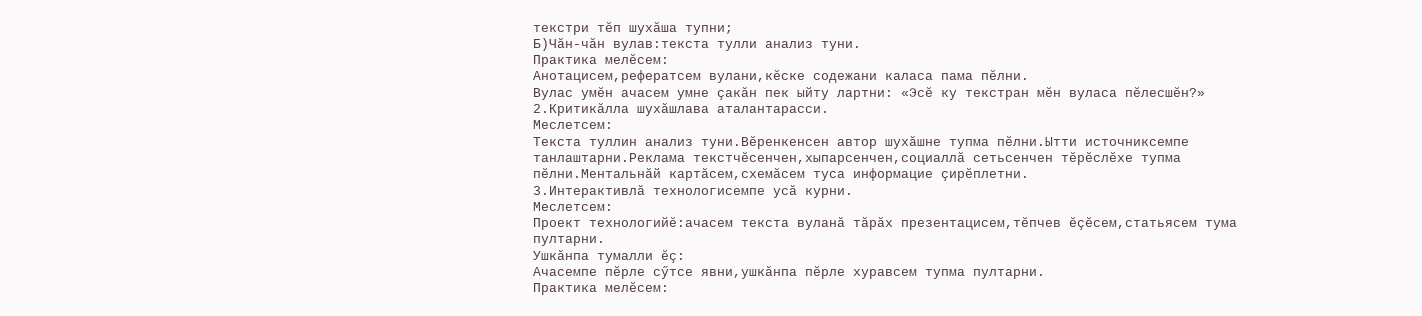текстри тӗп шухӑша тупни;
Б)Чӑн-чӑн вулав:текста тулли анализ туни.
Практика мелӗсем:
Анотацисем,рефератсем вулани,кӗске содежани каласа пама пӗлни.
Вулас умӗн ачасем умне çакӑн пек ыйту лартни: «Эсӗ ку текстран мӗн вуласа пӗлесшӗн?»
2.Критикӑлла шухӑшлава аталантарасси.
Меслетсем:
Текста туллин анализ туни.Вӗренкенсен автор шухӑшне тупма пӗлни.Ытти источниксемпе танлаштарни.Реклама текстчӗсенчен,хыпарсенчен,социаллӑ сетьсенчен тӗрӗслӗхе тупма пӗлни.Ментальнӑй картӑсем,схемӑсем туса информацие çирӗплетни.
3.Интерактивлӑ технологисемпе усӑ курни.
Меслетсем:
Проект технологийӗ:ачасем текста вуланӑ тӑрӑх презентацисем,тӗпчев ӗçӗсем,статьясем тума пултарни.
Ушкӑнпа тумалли ӗç:
Ачасемпе пӗрле сӳтсе явни,ушкӑнпа пӗрле хуравсем тупма пултарни.
Практика мелӗсем: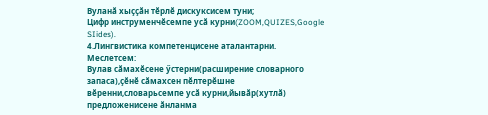Вуланӑ хыççӑн тӗрлӗ дискуксисем туни;
Цифр инструменчӗсемпе усӑ курни(ZOOM,QUIZES,Google SIides).
4.Лингвистика компетенцисене аталантарни.
Меслетсем:
Вулав сӑмахӗсене ӳстерни(расширение словарного запаса),çӗнӗ сӑмахсен пӗлтерӗшне вӗренни,словарьсемпе усӑ курни,йывӑр(хутлӑ) предложенисене ӑнланма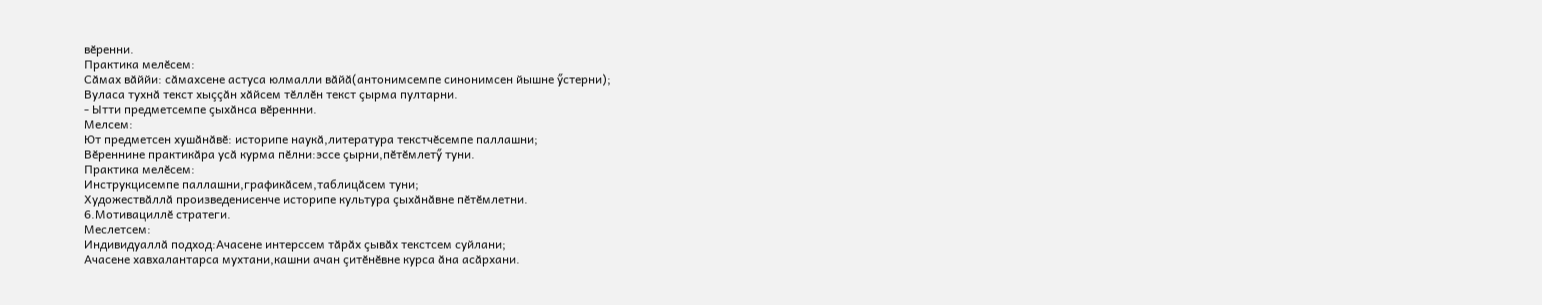вӗренни.
Практика мелӗсем:
Сӑмах вӑййи: сӑмахсене астуса юлмалли вӑйӑ(антонимсемпе синонимсен йышне ӳстерни);
Вуласа тухнӑ текст хыççӑн хӑйсем тӗллӗн текст çырма пултарни.
- Ытти предметсемпе çыхӑнса вӗреннни.
Мелсем:
Ют предметсен хушӑнӑвӗ: историпе наукӑ,литература текстчӗсемпе паллашни;
Вӗреннине практикӑра усӑ курма пӗлни:эссе çырни,пӗтӗмлетӳ туни.
Практика мелӗсем:
Инструкцисемпе паллашни,графикӑсем,таблицӑсем туни;
Художествӑллӑ произведенисенче историпе культура çыхӑнӑвне пӗтӗмлетни.
6.Мотивациллӗ стратеги.
Меслетсем:
Индивидуаллӑ подход:Ачасене интерссем тӑрӑх çывӑх текстсем суйлани;
Ачасене хавхалантарса мухтани,кашни ачан çитӗнӗвне курса ӑна асӑрхани.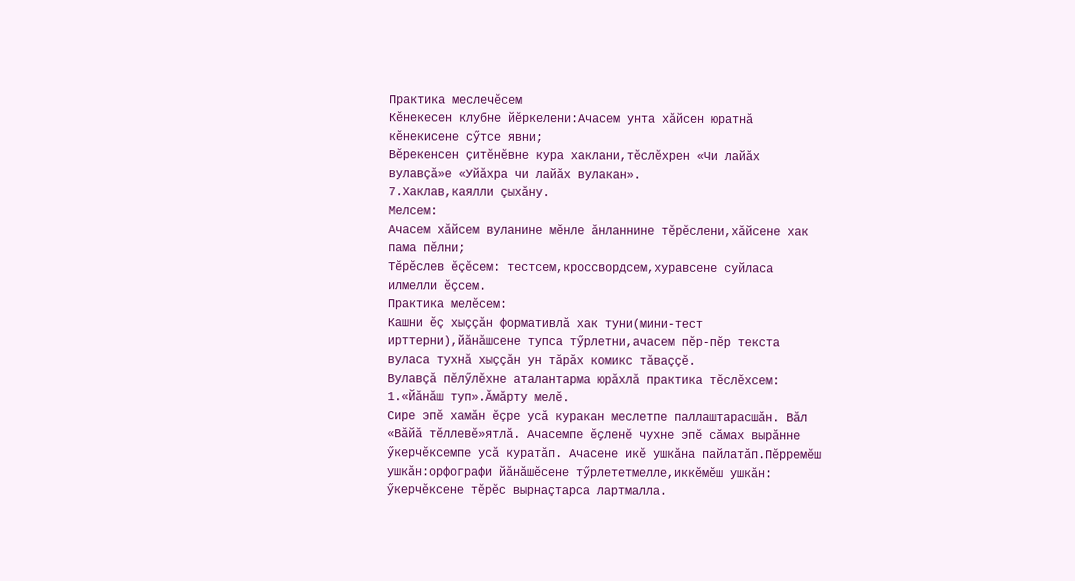Практика меслечӗсем
Кӗнекесен клубне йӗркелени:Ачасем унта хӑйсен юратнӑ кӗнекисене сӳтсе явни;
Вӗрекенсен çитӗнӗвне кура хаклани,тӗcлӗхрен «Чи лайӑх вулавçӑ»е «Уйӑхра чи лайӑх вулакан».
7.Хаклав,каялли çыхӑну.
Мелсем:
Ачасем хӑйсем вуланине мӗнле ӑнланнине тӗрӗслени,хӑйсене хак пама пӗлни;
Тӗрӗслев ӗçӗсем: тестсем,кроссвордсем,хуравсене суйласа илмелли ӗçсем.
Практика мелӗсем:
Кашни ӗç хыççӑн формативлӑ хак туни(мини-тест ирттерни),йӑнӑшсене тупса тӳрлетни,ачасем пӗр-пӗр текста вуласа тухнӑ хыççӑн ун тӑрӑх комикс тӑваççӗ.
Вулавçӑ пӗлӳлӗхне аталантарма юрӑхлӑ практика тӗслӗхсем:
1.«Йӑнӑш туп».Ӑмӑрту мелӗ.
Сире эпӗ хамӑн ӗçре усӑ куракан меслетпе паллаштарасшӑн. Вӑл «Вӑйӑ тӗллевӗ»ятлӑ. Ачасемпе ӗҫленӗ чухне эпӗ сӑмах вырӑнне ӳкерчӗксемпе усӑ куратӑп. Ачасене икӗ ушкӑна пайлатӑп.Пӗрремӗш ушкӑн:орфографи йӑнӑшӗсене тӳрлететмелле,иккӗмӗш ушкӑн: ӳкерчӗксене тӗрӗс вырнаçтарса лартмалла.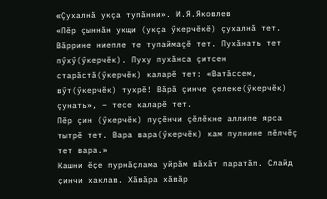«Çухалнă укçа тупăнни». И.Я.Яковлев
«Пĕр çыннăн укщи (укçа ӳкерчӗкӗ) çухалнă тет. Вӑррине ниепле те тупаймаçĕ тет. Пухăнать тет пӳхӳ(ӳкерчӗк). Пуху пухăнса çитсен старӑстӑ(ӳкерчӗк) каларӗ тет: «Ватăссем, вӳт(ӳкерчӗк) тухрĕ! Вӑрӑ çинче çелеке(ӳкерчӗк) çунать», – тесе каларĕ тет.
Пĕр çин (ӳкерчӗк) пуçĕнчи çĕлĕкне аллипе ярса тытрĕ тет. Вара вара(ӳкерчӗк) кам пулнине пĕлчĕç тет вара.»
Кашни ӗҫе пурнӑҫлама уйрӑм вӑхӑт паратӑп. Слайд ҫинчи хаклав. Хӑвӑра хӑвӑр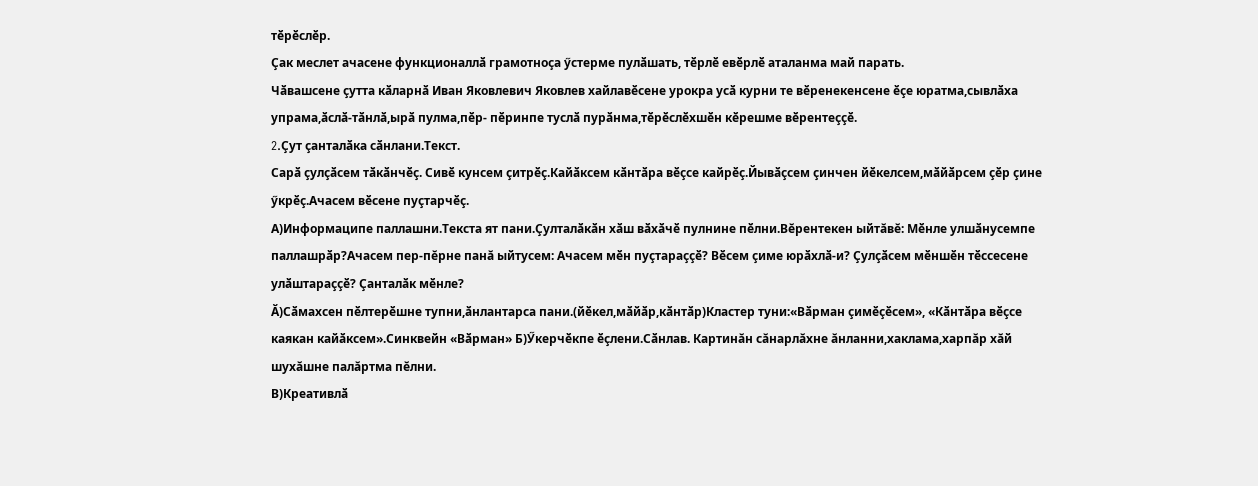тӗрӗслӗр.
Çак меслет ачасене функционаллӑ грамотноҫа ӳстерме пулӑшать, тӗрлӗ евӗрлӗ аталанма май парать.
Чӑвашсене çутта кӑларнӑ Иван Яковлевич Яковлев хайлавӗсене урокра усӑ курни те вӗренекенсене ӗçе юратма,сывлӑха упрама,ӑслӑ-тӑнлӑ,ырӑ пулма,пӗр- пӗринпе туслӑ пурӑнма,тӗрӗслӗхшӗн кӗрешме вӗрентеççӗ.
2.Çут çанталӑка сӑнлани.Текст.
Сарӑ çулçӑсем тӑкӑнчӗç. Сивӗ кунсем çитрӗç.Кайӑксем кӑнтӑра вӗçсе кайрӗç.Йывӑçсем çинчен йӗкелсем,мӑйӑрсем çӗр çине ӳкрӗç.Ачасем вӗсене пуçтарчӗç.
А)Информаципе паллашни.Текста ят пани.Çулталӑкӑн хӑш вӑхӑчӗ пулнине пӗлни.Вĕрентекен ыйтăвĕ: Мӗнле улшӑнусемпе паллашрӑр?Ачасем пер-пĕрне панă ыйтусем: Ачасем мӗн пуçтараççӗ? Вӗсем çиме юрӑхлӑ-и? Çулçӑсем мӗншӗн тӗссесене улӑштараççӗ? Çанталӑк мӗнле?
Ӑ)Сӑмахсен пӗлтерӗшне тупни,ӑнлантарса пани.(йӗкел,мӑйӑр,кӑнтӑр)Кластер туни:«Вӑрман çимӗçӗсем», «Кӑнтӑра вӗçсе каякан кайӑксем».Синквейн «Вӑрман» Б)Ӳкерчӗкпе ӗçлени.Сӑнлав. Картинăн сăнарлăхне ăнланни,хаклама,харпăр хăй шухăшне палăртма пĕлни.
В)Креативлӑ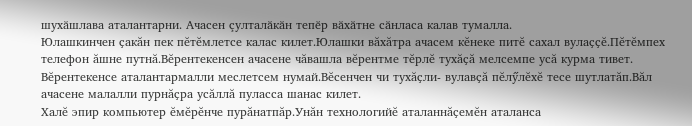шухӑшлава аталантарни. Ачасен çулталӑкӑн тепӗр вӑхӑтне сӑнласа калав тумалла.
Юлашкинчен ҫакăн пек пĕтĕмлетсе калас килет.Юлашки вăхăтра ачасем кĕнеке питĕ сахал вулаҫҫĕ.Пĕтĕмпех телефон ăшне путнă.Вĕрентекенсен ачасене чăвашла вĕрентме тĕрлĕ тухăҫă мелсемпе усă курма тивет. Вĕрентекенсе аталантармалли меслетсем нумай.Вĕсенчен чи тухăҫли- вулавҫă пĕлӳлĕхĕ тесе шутлатăп.Вăл ачасене малалли пурнăҫра усăллă пуласса шанас килет.
Халĕ эпир компьютер ĕмĕрĕнче пурăнатпăр.Унăн технологийĕ аталаннăҫемĕн аталанса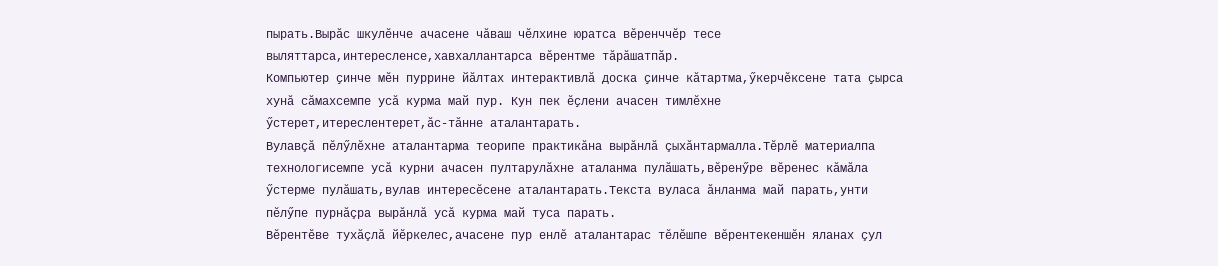пырать.Вырăс шкулĕнче ачасене чăваш чĕлхине юратса вĕренччĕр тесе выляттарса,интересленсе,хавхаллантарса вĕрентме тăрăшатпăр.
Компьютер ҫинче мĕн пуррине йăлтах интерактивлă доска ҫинче кăтартма,ӳкерчĕксене тата ҫырса хунă сăмахсемпе усă курма май пур. Кун пек ĕҫлени ачасен тимлĕхне ӳстерет,итереслентерет,ăс-тăнне аталантарать.
Вулавçӑ пӗлӳлӗхне аталантарма теорипе практикӑна вырӑнлӑ çыхӑнтармалла.Тӗрлӗ материалпа технологисемпе усӑ курни ачасен пултарулӑхне аталанма пулӑшать,вӗренӳре вӗренес кӑмӑла ӳстерме пулӑшать,вулав интересӗсене аталантарать.Текста вуласа ӑнланма май парать,унти пӗлӳпе пурнӑçра вырӑнлӑ усӑ курма май туса парать.
Вӗрентӗве тухӑçлӑ йӗркелес,ачасене пур енлӗ аталантарас тӗлӗшпе вӗрентекеншӗн яланах çул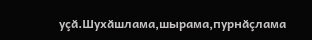уçӑ.Шухӑшлама,шырама,пурнӑçлама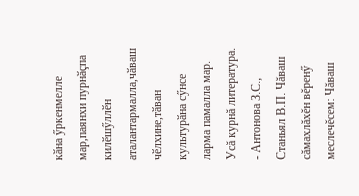кӑна ӳркенмелле мар,паянхи пурнӑçпа килӗшӳллӗн аталантармалла,чӑваш чӗлхине,тӑван культурӑна сӳнсе ларма памалла мар.
Усă курнă литература.
- Антонова З.С., Станьял В.П. Чăваш сăмахлăхĕн вĕренӳ меслечĕсем: Чăваш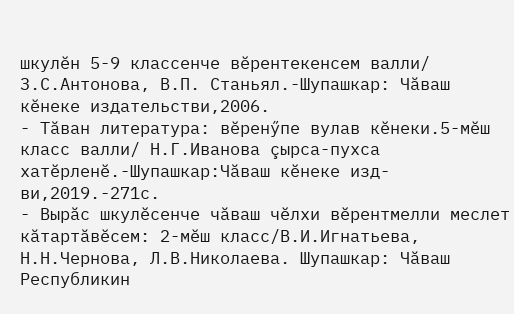шкулĕн 5-9 классенче вĕрентекенсем валли/ З.С.Антонова, В.П. Станьял.-Шупашкар: Чăваш кĕнеке издательстви,2006.
- Тăван литература: вĕренӳпе вулав кĕнеки.5-мĕш класс валли/ Н.Г.Иванова çырса-пухса хатĕрленĕ.-Шупашкар:Чăваш кĕнеке изд-ви,2019.-271с.
- Вырăс шкулĕсенче чăваш чĕлхи вĕрентмелли меслет кăтартăвĕсем: 2-мĕш класс/В.И.Игнатьева, Н.Н.Чернова, Л.В.Николаева. Шупашкар: Чăваш Республикин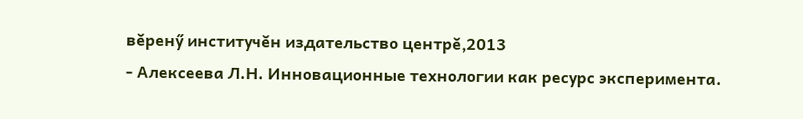вĕренӳ институчĕн издательство центрĕ,2013
- Алексеева Л.Н. Инновационные технологии как ресурс эксперимента.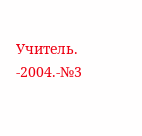Учитель. -2004.-№3